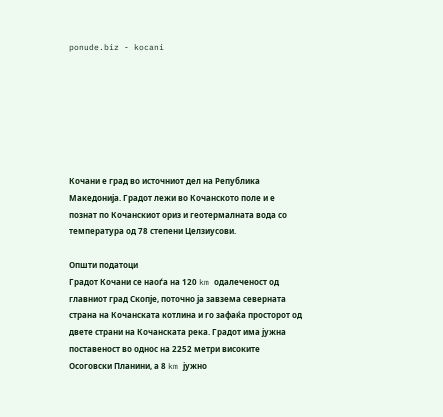ponude.biz - kocani







Кочани е град во источниот дел на Република Македонија. Градот лежи во Кочанското поле и е познат по Кочанскиот ориз и геотермалната вода со температура од 78 степени Целзиусови.

Општи податоци
Градот Кочани се наоѓа на 120 km одалеченост од главниот град Скопје, поточно ја завзема северната страна на Кочанската котлина и го зафаќа просторот од двете страни на Кочанската река. Градот има јужна поставеност во однос на 2252 метри високите Осоговски Планини, а 8 km јужно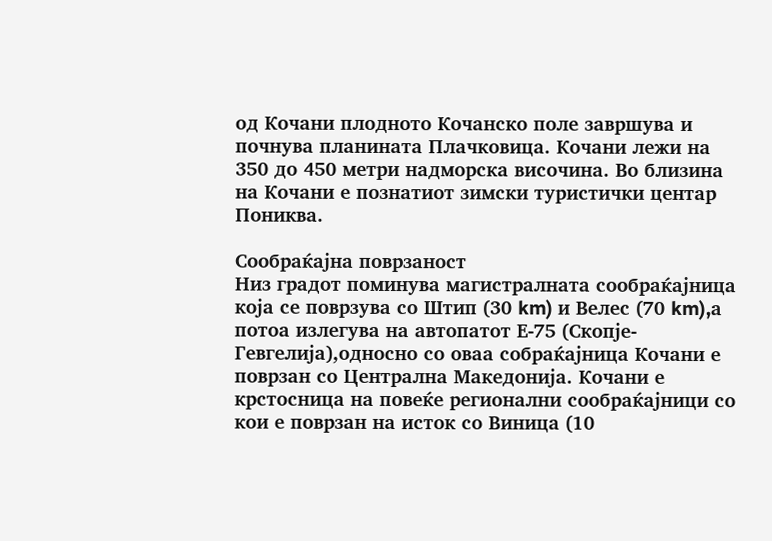од Кочани плодното Кочанско поле завршува и почнува планината Плачковица. Кочани лежи на 350 до 450 метри надморска височина. Во близина на Кочани е познатиот зимски туристички центар Пониква.

Сообраќајна поврзаност
Низ градот поминува магистралната сообраќајница која се поврзува со Штип (30 km) и Велес (70 km),а потоа излегува на автопатот Е-75 (Скопје-Гевгелија),односно со оваа собраќајница Кочани е поврзан со Централна Македонија. Кочани е крстосница на повеќе регионални сообраќајници со кои е поврзан на исток со Виница (10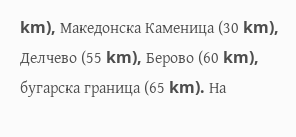km), Македонска Каменица (30 km), Делчево (55 km), Берово (60 km), бугарска граница (65 km). На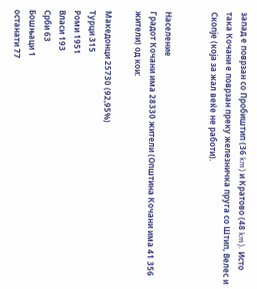запад е поврзан со Пробиштип (36 km) и Кратово (48 km). Исто така Кочани е поврзан преку железничка пруга со Штип, Велес и Скопје (која за жал веќе не работи).


Население
Градот Кочани има 28330 жители (Општина Кочани има 41 356 жители) од кои:

Македонци 25730 (92,95%)
Турци 315
Роми 1951
Власи 193
Срби 63
Бошњаци 1
останати 77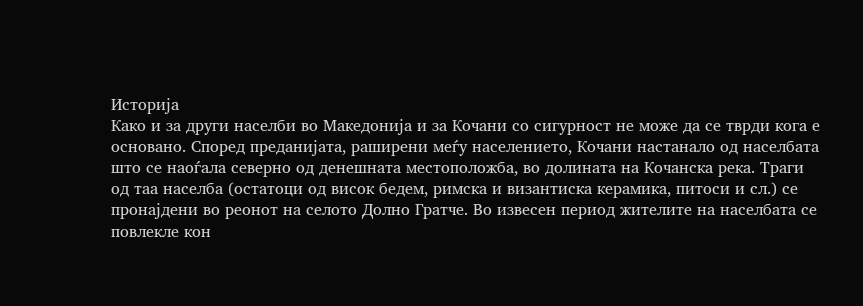Историја
Како и за други населби во Македонија и за Кочани со сигурност не може да се тврди кога е основано. Според преданијата, раширени меѓу населението, Кочани настанало од населбата што се наоѓала северно од денешната местоположба, во долината на Кочанска река. Траги од таа населба (остатоци од висок бедем, римска и византиска керамика, питоси и сл.) се пронајдени во реонот на селото Долно Гратче. Во извесен период жителите на населбата се повлекле кон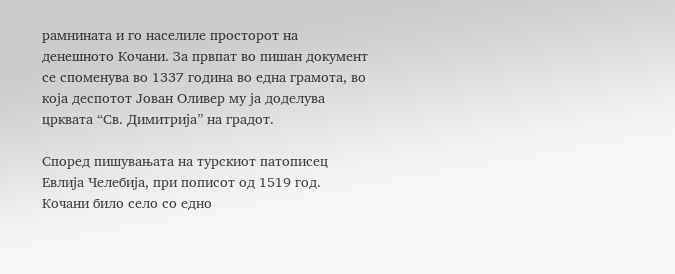рамнината и го населиле просторот на денешното Кочани. За првпат во пишан документ се споменува во 1337 година во една грамота, во која деспотот Јован Оливер му ја доделува црквата “Св. Димитрија” на градот.

Според пишувањата на турскиот патописец Евлија Челебија, при пописот од 1519 год. Кочани било село со едно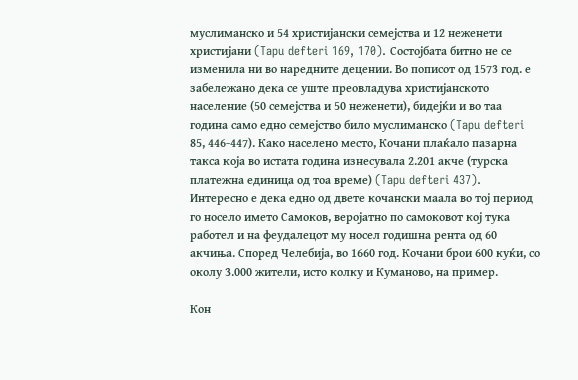муслиманско и 54 христијански семејства и 12 неженети христијани (Tapu defteri 169, 170). Состојбата битно не се изменила ни во наредните децении. Во пописот од 1573 год. е забележано дека се уште преовладува христијанското население (50 семејства и 50 неженети), бидејќи и во таа година само едно семејство било муслиманско (Tapu defteri 85, 446-447). Како населено место, Кочани плаќало пазарна такса која во истата година изнесувала 2.201 акче (турска платежна единица од тоа време) (Tapu defteri 437). Интересно е дека едно од двете кочански маала во тој период го носело името Самоков, веројатно по самоковот кој тука работел и на феудалецот му носел годишна рента од 60 акчиња. Според Челебија, во 1660 год. Кочани брои 600 куќи, со околу 3.000 жители, исто колку и Куманово, на пример.

Кон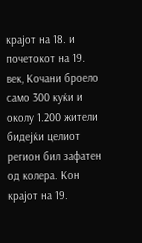крајот на 18. и почетокот на 19. век, Кочани броело само 300 куќи и околу 1.200 жители бидејќи целиот регион бил зафатен од колера. Кон крајот на 19.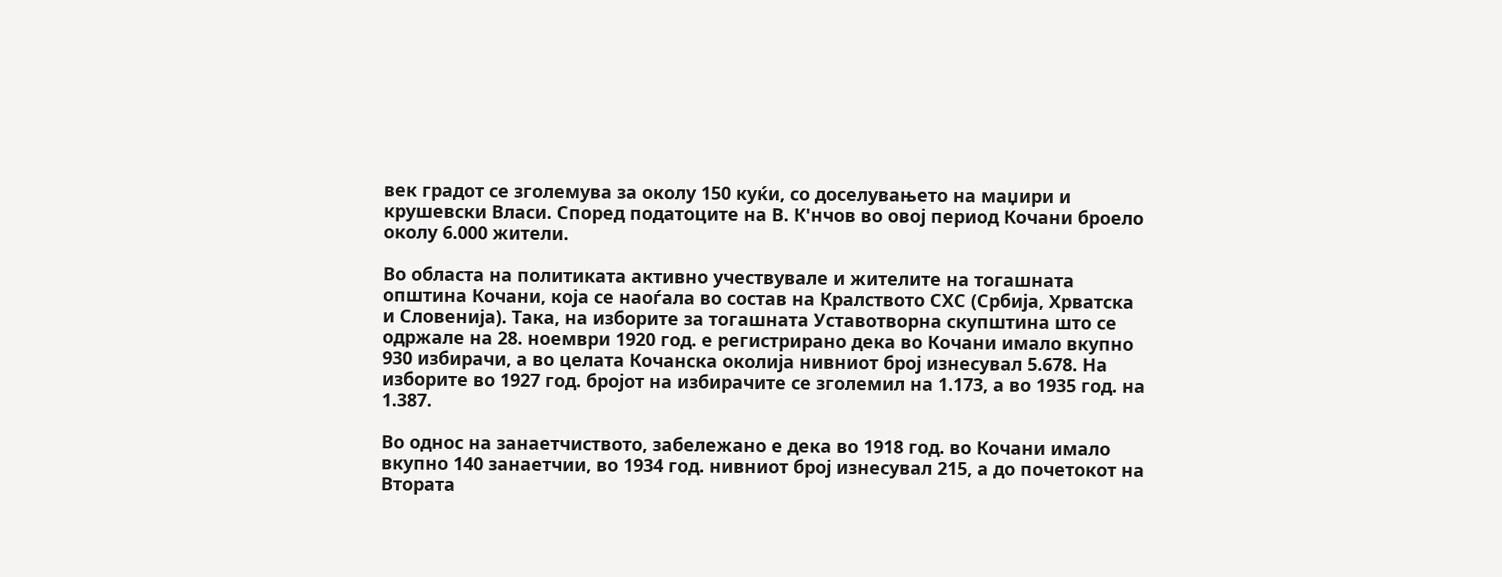век градот се зголемува за околу 150 куќи, со доселувањето на маџири и крушевски Власи. Според податоците на В. К'нчов во овој период Кочани броело околу 6.000 жители.

Во областа на политиката активно учествувале и жителите на тогашната општина Кочани, која се наоѓала во состав на Кралството СХС (Србија, Хрватска и Словенија). Така, на изборите за тогашната Уставотворна скупштина што се одржале на 28. ноември 1920 год. е регистрирано дека во Кочани имало вкупно 930 избирачи, а во целата Кочанска околија нивниот број изнесувал 5.678. На изборите во 1927 год. бројот на избирачите се зголемил на 1.173, а во 1935 год. на 1.387.

Во однос на занаетчиството, забележано е дека во 1918 год. во Кочани имало вкупно 140 занаетчии, во 1934 год. нивниот број изнесувал 215, а до почетокот на Втората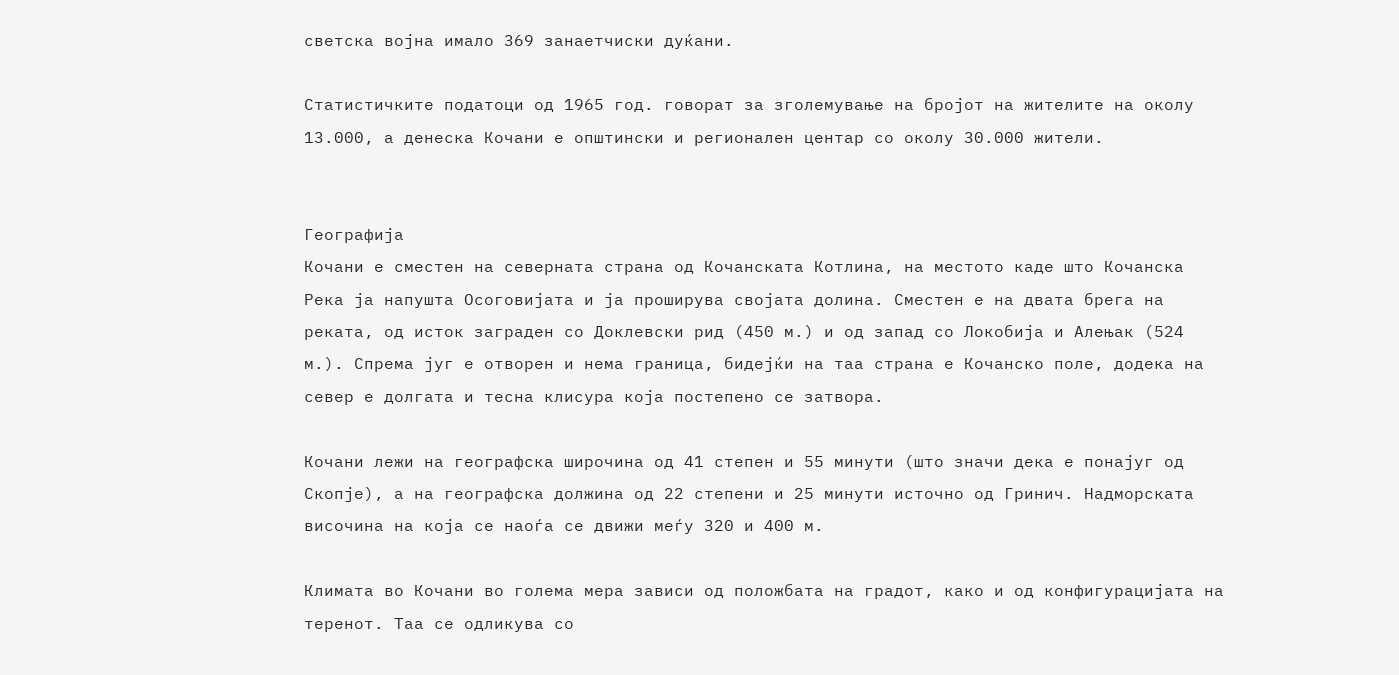светска војна имало 369 занаетчиски дуќани.

Статистичките податоци од 1965 год. говорат за зголемување на бројот на жителите на околу 13.000, а денеска Кочани е општински и регионален центар со околу 30.000 жители.


Географија
Кочани е сместен на северната страна од Кочанската Котлина, на местото каде што Кочанска Река ја напушта Осоговијата и ја проширува својата долина. Сместен е на двата брега на реката, од исток заграден со Доклевски рид (450 м.) и од запад со Локобија и Алењак (524 м.). Спрема југ е отворен и нема граница, бидејќи на таа страна е Кочанско поле, додека на север е долгата и тесна клисура која постепено се затвора.

Кочани лежи на географска широчина од 41 степен и 55 минути (што значи дека е понајуг од Скопје), а на географска должина од 22 степени и 25 минути источно од Гринич. Надморската височина на која се наоѓа се движи меѓу 320 и 400 м.

Климата во Кочани во голема мера зависи од положбата на градот, како и од конфигурацијата на теренот. Таа се одликува со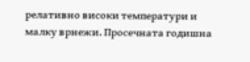релативно високи температури и малку врнежи. Просечната годишна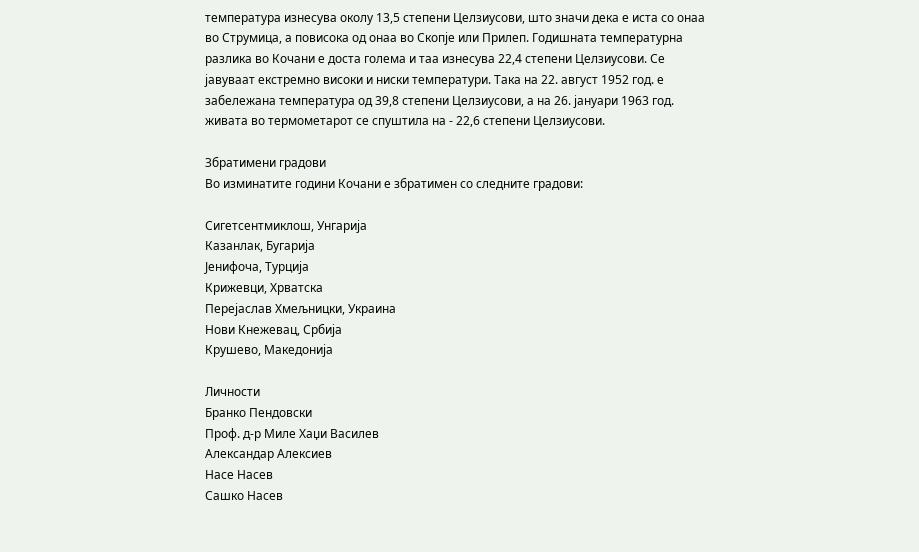температура изнесува околу 13,5 степени Целзиусови, што значи дека е иста со онаа во Струмица, а повисока од онаа во Скопје или Прилеп. Годишната температурна разлика во Кочани е доста голема и таа изнесува 22,4 степени Целзиусови. Се јавуваат екстремно високи и ниски температури. Така на 22. август 1952 год. е забележана температура од 39,8 степени Целзиусови, а на 26. јануари 1963 год. живата во термометарот се спуштила на - 22,6 степени Целзиусови.

Збратимени градови
Во изминатите години Кочани е збратимен со следните градови:

Сигетсентмиклош, Унгарија
Казанлак, Бугарија
Јенифоча, Турција
Крижевци, Хрватска
Перејаслав Хмељницки, Украина
Нови Кнежевац, Србија
Крушево, Македонија

Личности
Бранко Пендовски
Проф. д-р Миле Хаџи Василев
Александар Алексиев
Насе Насев
Сашко Насев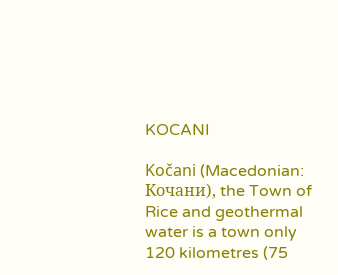KOCANI

Kočani (Macedonian: Кочани), the Town of Rice and geothermal water is a town only 120 kilometres (75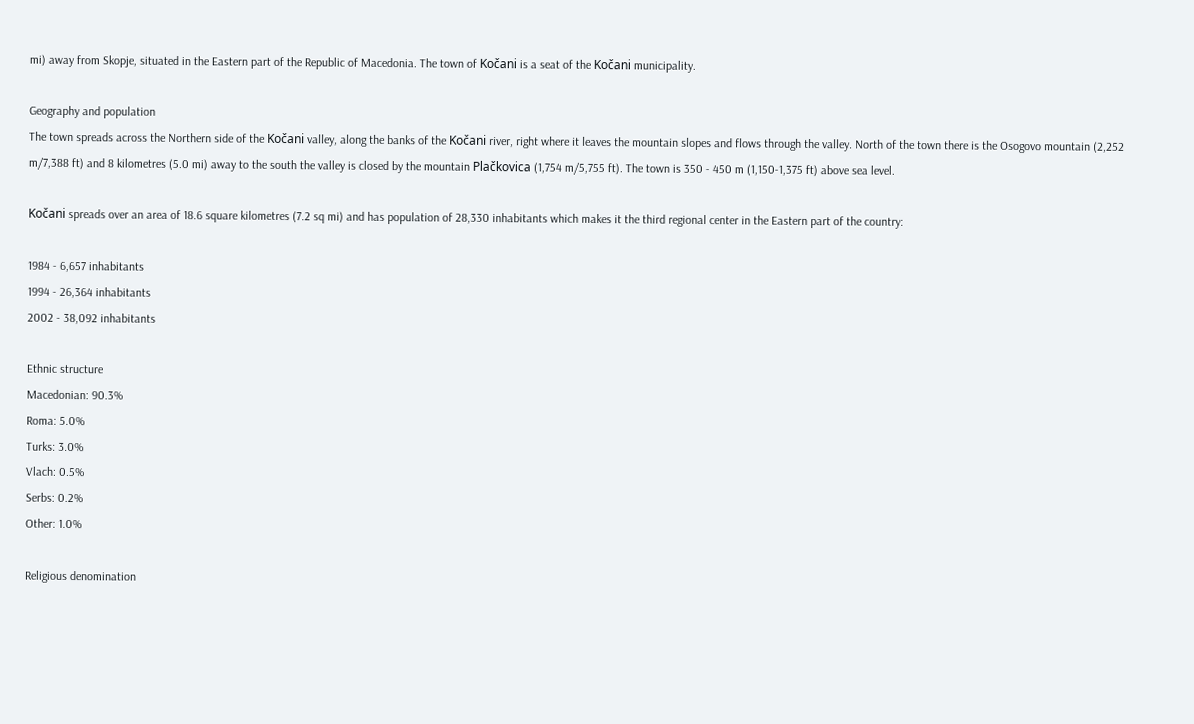mi) away from Skopje, situated in the Eastern part of the Republic of Macedonia. The town of Kočani is a seat of the Kočani municipality.

Geography and population
The town spreads across the Northern side of the Kočani valley, along the banks of the Kočani river, right where it leaves the mountain slopes and flows through the valley. North of the town there is the Osogovo mountain (2,252 m/7,388 ft) and 8 kilometres (5.0 mi) away to the south the valley is closed by the mountain Plačkovica (1,754 m/5,755 ft). The town is 350 - 450 m (1,150-1,375 ft) above sea level.

Kočani spreads over an area of 18.6 square kilometres (7.2 sq mi) and has population of 28,330 inhabitants which makes it the third regional center in the Eastern part of the country:

1984 - 6,657 inhabitants
1994 - 26,364 inhabitants
2002 - 38,092 inhabitants

Ethnic structure
Macedonian: 90.3%
Roma: 5.0%
Turks: 3.0%
Vlach: 0.5%
Serbs: 0.2%
Other: 1.0%

Religious denomination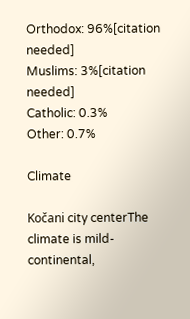Orthodox: 96%[citation needed]
Muslims: 3%[citation needed]
Catholic: 0.3%
Other: 0.7%

Climate

Kočani city centerThe climate is mild-continental,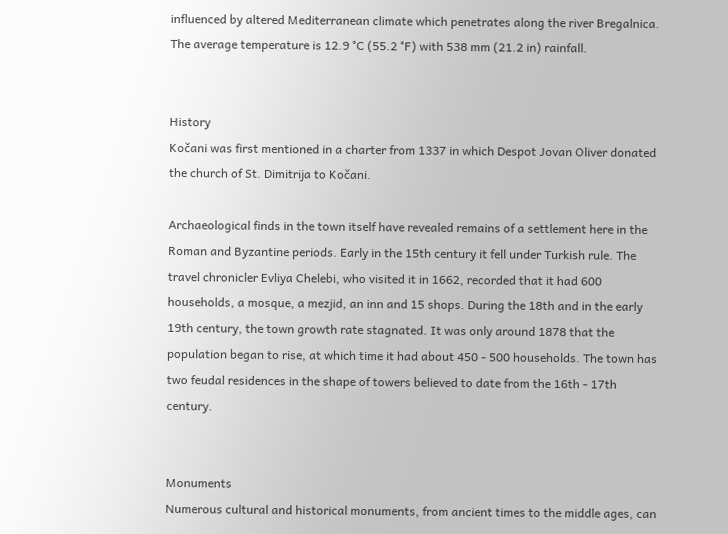influenced by altered Mediterranean climate which penetrates along the river Bregalnica. The average temperature is 12.9 °C (55.2 °F) with 538 mm (21.2 in) rainfall.


History
Kočani was first mentioned in a charter from 1337 in which Despot Jovan Oliver donated the church of St. Dimitrija to Kočani.

Archaeological finds in the town itself have revealed remains of a settlement here in the Roman and Byzantine periods. Early in the 15th century it fell under Turkish rule. The travel chronicler Evliya Chelebi, who visited it in 1662, recorded that it had 600 households, a mosque, a mezjid, an inn and 15 shops. During the 18th and in the early 19th century, the town growth rate stagnated. It was only around 1878 that the population began to rise, at which time it had about 450 - 500 households. The town has two feudal residences in the shape of towers believed to date from the 16th - 17th century.


Monuments
Numerous cultural and historical monuments, from ancient times to the middle ages, can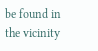be found in the vicinity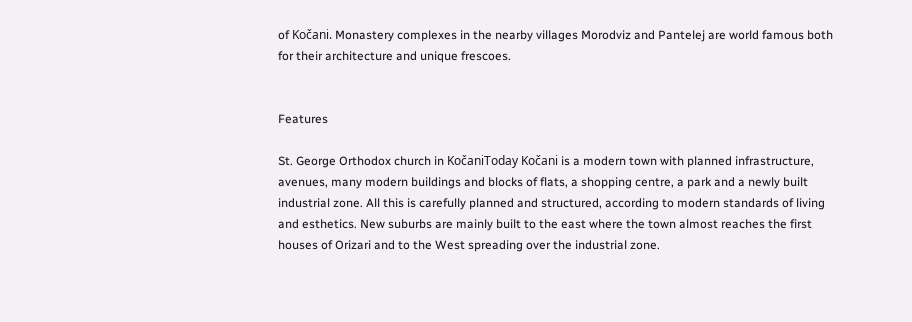of Kočani. Monastery complexes in the nearby villages Morodviz and Pantelej are world famous both for their architecture and unique frescoes.


Features

St. George Orthodox church in KočaniToday Kočani is a modern town with planned infrastructure, avenues, many modern buildings and blocks of flats, a shopping centre, a park and a newly built industrial zone. All this is carefully planned and structured, according to modern standards of living and esthetics. New suburbs are mainly built to the east where the town almost reaches the first houses of Orizari and to the West spreading over the industrial zone.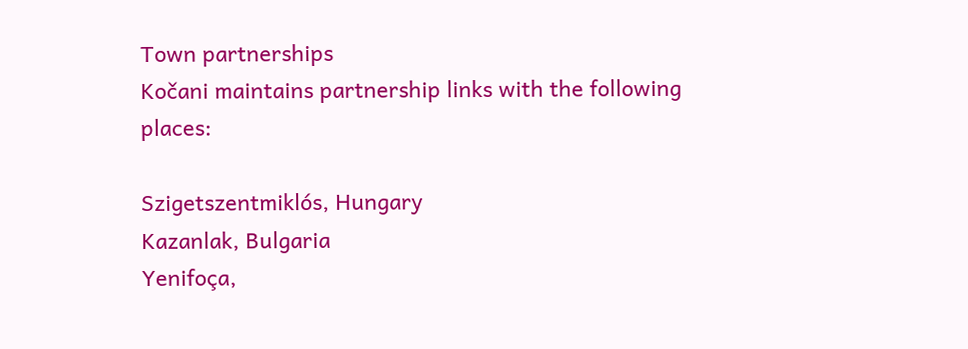Town partnerships
Kočani maintains partnership links with the following places:

Szigetszentmiklós, Hungary
Kazanlak, Bulgaria
Yenifoça,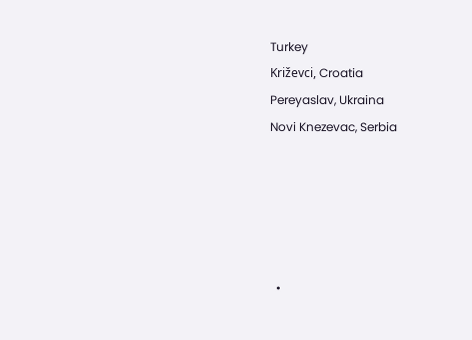Turkey
Križevci, Croatia
Pereyaslav, Ukraina
Novi Knezevac, Serbia





  •